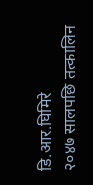डि.आर.घिमिरे
२०४७ सालपछि तत्कालिन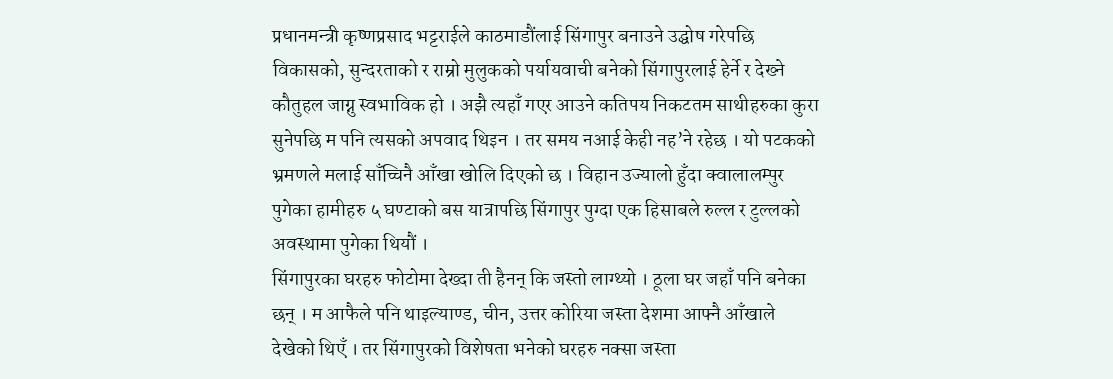प्रधानमन्त्री कृष्णप्रसाद भट्टराईले काठमाडौंलाई सिंगापुर बनाउने उद्घोष गरेपछि विकासको, सुन्दरताको र राम्रो मुलुकको पर्यायवाची बनेको सिंगापुरलाई हेर्ने र देख्ने कौतुहल जाग्नु स्वभाविक हो । अझै त्यहाँ गएर आउने कतिपय निकटतम साथीहरुका कुरा सुनेपछि म पनि त्यसको अपवाद थिइन । तर समय नआई केही नह’ने रहेछ । यो पटकको भ्रमणले मलाई साँच्चिनै आँखा खोलि दिएको छ । विहान उज्यालो हुँदा क्वालालम्पुर पुगेका हामीहरु ५ घण्टाको बस यात्रापछि सिंगापुर पुग्दा एक हिसाबले रुल्ल र टुल्लको अवस्थामा पुगेका थियौं ।
सिंगापुरका घरहरु फोटोमा देख्दा ती हैनन् कि जस्तो लाग्थ्यो । ठूला घर जहाँ पनि बनेका छन् । म आफैले पनि थाइल्याण्ड, चीन, उत्तर कोरिया जस्ता देशमा आफ्नै आँखाले देखेको थिएँ । तर सिंगापुरको विशेषता भनेको घरहरु नक्सा जस्ता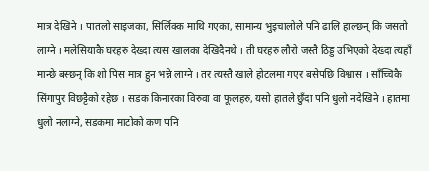मात्र देखिने । पातलो साइजका, सिर्लिक्क माथि गएका, सामान्य भुइचालोले पनि ढालि हाल्छन् कि जसतो लाग्ने । मलेसियाकै घरहरु देख्दा त्यस खालका देखिदैनथे । ती घरहरु लौरो जस्तै ठिड्ड उभिएको देख्दा त्यहाँ मान्छे बस्छन् कि शो पिस मात्र हुन भन्ने लाग्ने । तर त्यस्तै खाले होटलमा गएर बसेपछि विश्वास । साँच्चिकै सिंगापुर विछट्टैको रहेछ । सडक किनारका विरुवा वा फूलहरु, यसो हातले छुँदा पनि धुलो नदेखिने । हातमा धुलो नलाग्ने, सडकमा माटोको कण पनि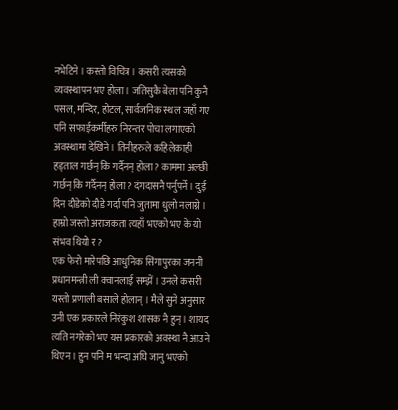नभेटिने । कस्तो विचित्र । कसरी त्यसको व्यवस्थापन भए होला । जतिसुकै बेला पनि कुनै पसल, मन्दिर, होटल, सार्वजनिक स्थल जहाँ गए पनि सफाईकर्मीहरु निरन्तर पोचा लगाएको अवस्थामा देखिने । तिनीहरुले कहिलेकाही हड्ताल गर्छन् कि गर्दैनन् होला ? काममा अल्छी गर्छन् कि गर्दैनन् होला ? दंगदासनै पर्नुपर्ने । दुई दिन दौडेको दौडे गर्दा पनि जुतामा धुलो नलाग्ने । हाम्रो जस्तो अराजकता त्यहाँ भएको भए के यो संभव थियो र ?
एक फेरो मारेपछि आधुनिक सिंगापुरका जननी प्रधानमन्त्री ली क्वानलाई सम्झें । उनले कसरी यस्तो प्रणाली बसाले होलान् । मैले सुने अनुसार उनी एक प्रकारले निरंकुश शासक नै हुन् । शायद त्यति नगरेको भए यस प्रकारको अवस्था नै आउने थिएन । हुन पनि म भन्दा अघि जानु भएको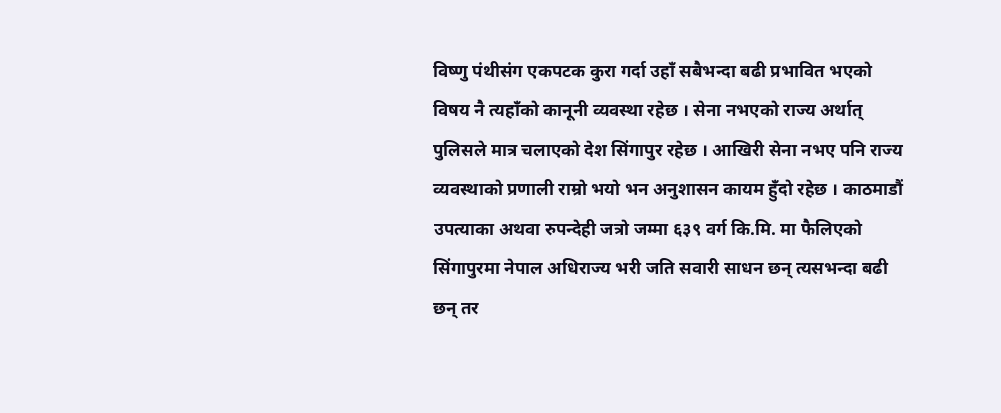विष्णु पंथीसंग एकपटक कुरा गर्दा उहाँ सबैभन्दा बढी प्रभावित भएको विषय नै त्यहाँको कानूनी व्यवस्था रहेछ । सेना नभएको राज्य अर्थात् पुलिसले मात्र चलाएको देश सिंगापुर रहेछ । आखिरी सेना नभए पनि राज्य व्यवस्थाको प्रणाली राम्रो भयो भन अनुशासन कायम हुँदो रहेछ । काठमाडौं उपत्याका अथवा रुपन्देही जत्रो जम्मा ६३९ वर्ग कि.मि. मा फैलिएको सिंगापुरमा नेपाल अधिराज्य भरी जति सवारी साधन छन् त्यसभन्दा बढी छन् तर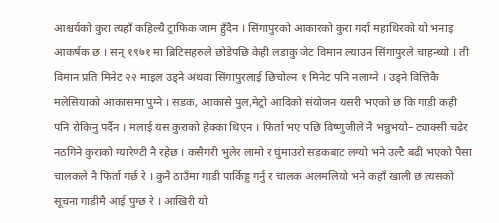आश्चर्यको कुरा त्यहाँ कहिल्यै ट्राफिक जाम हुँदैन । सिंगापुरको आकारको कुरा गर्दा महाथिरको यो भनाइ आकर्षक छ । सन् १९७१ मा ब्रिटिसहरुले छोडेपछि केही लडाकु जेट विमान ल्याउन सिंगापुरले चाहन्थ्यो । ती विमान प्रति मिनेट २२ माइल उड्ने अथवा सिंगापुरलाई छिचोल्न १ मिनेट पनि नलाग्ने । उड्ने वित्तिकै मलेसियाको आकासमा पुग्ने । सडक, आकासे पुल,मेट्रो आदिको संयोजन यसरी भएको छ कि गाडी कही पनि रोकिनु पर्दैन । मलाई यस कुराको हेक्का थिएन । फिर्ता भए पछि विष्णुजीले नै भन्नुभयो– ट्याक्सी चढेर नठगिने कुराको ग्यारेण्टी नै रहेछ । कसैगरी भुलेर लामो र घुमाउरो सडकबाट लग्यो भने उल्टै बढी भएको पैसा चालकले नै फिर्ता गर्छ रे । कुनै ठाउँमा गाडी पार्किड्ड गर्नु र चालक अलमलियो भने कहाँ खाली छ त्यसको सूचना गाडीमै आई पुग्छ रे । आखिरी यो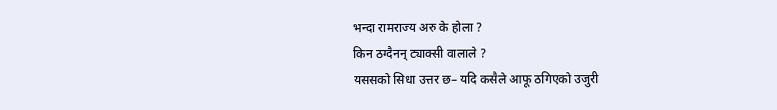भन्दा रामराज्य अरु के होला ?
किन ठग्दैनन् ट्याक्सी वालाले ?
यससको सिधा उत्तर छ– यदि कसैले आफू ठगिएको उजुरी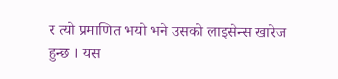र त्यो प्रमाणित भयो भने उसको लाइसेन्स खारेज हुन्छ । यस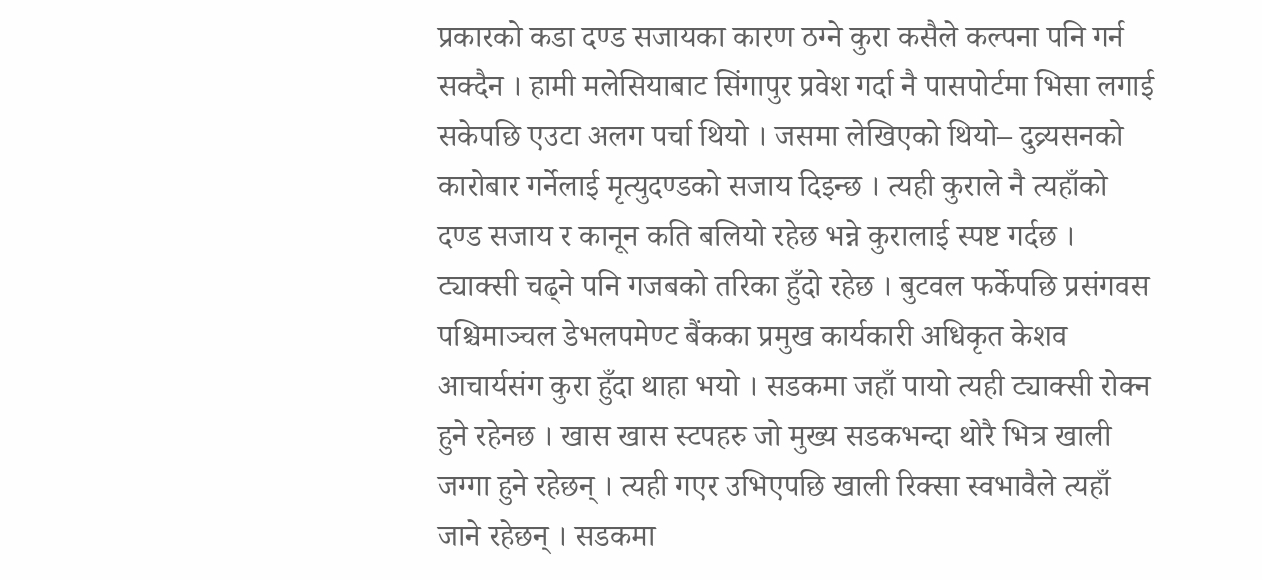प्रकारको कडा दण्ड सजायका कारण ठग्ने कुरा कसैले कल्पना पनि गर्न सक्दैन । हामी मलेसियाबाट सिंगापुर प्रवेश गर्दा नै पासपोर्टमा भिसा लगाई सकेपछि एउटा अलग पर्चा थियो । जसमा लेखिएको थियो– दुव्र्यसनको कारोबार गर्नेलाई मृत्युदण्डको सजाय दिइन्छ । त्यही कुराले नै त्यहाँको दण्ड सजाय र कानून कति बलियो रहेछ भन्ने कुरालाई स्पष्ट गर्दछ ।
ट्याक्सी चढ्ने पनि गजबको तरिका हुँदो रहेछ । बुटवल फर्केपछि प्रसंगवस पश्चिमाञ्चल डेभलपमेण्ट बैंकका प्रमुख कार्यकारी अधिकृत केशव आचार्यसंग कुरा हुँदा थाहा भयो । सडकमा जहाँ पायो त्यही ट्याक्सी रोक्न हुने रहेनछ । खास खास स्टपहरु जो मुख्य सडकभन्दा थोरै भित्र खाली जग्गा हुने रहेछन् । त्यही गएर उभिएपछि खाली रिक्सा स्वभावैले त्यहाँ जाने रहेछन् । सडकमा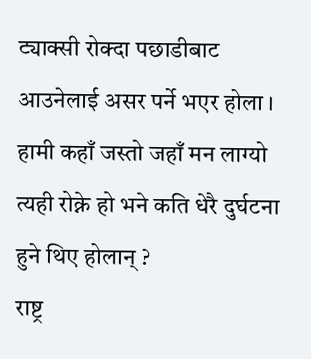ट्याक्सी रोक्दा पछाडीबाट आउनेलाई असर पर्ने भएर होला । हामी कहाँ जस्तो जहाँ मन लाग्यो त्यही रोक्ने हो भने कति धेरै दुर्घटना हुने थिए होलान् ?
राष्ट्र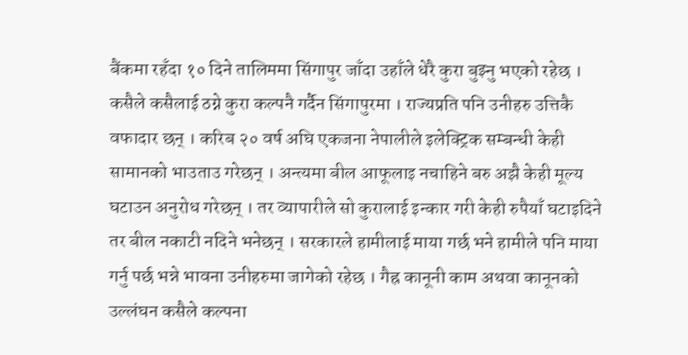बैंकमा रहँदा १० दिने तालिममा सिंगापुर जाँदा उहाँले धेरै कुरा बुझ्नु भएको रहेछ । कसैले कसैलाई ठग्ने कुरा कल्पनै गर्दैन सिंगापुरमा । राज्यप्रति पनि उनीहरु उत्तिकै वफादार छन् । करिब २० वर्ष अघि एकजना नेपालीले इलेक्ट्रिक सम्बन्धी केही सामानको भाउताउ गरेछन् । अन्त्यमा बील आफूलाइ नचाहिने बरु अझै केही मूल्य घटाउन अनुरोध गरेछन् । तर व्यापारीले सो कुरालाई इन्कार गरी केही रुपैयाँ घटाइदिने तर बील नकाटी नदिने भनेछन् । सरकारले हामीलाई माया गर्छ भने हामीले पनि माया गर्नु पर्छ भन्ने भावना उनीहरुमा जागेको रहेछ । गैह्र कानूनी काम अथवा कानूनको उल्लंघन कसैले कल्पना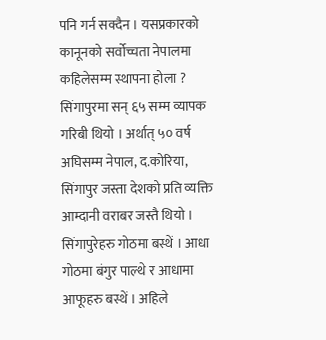पनि गर्न सक्दैन । यसप्रकारको कानूनको सर्वोच्चता नेपालमा कहिलेसम्म स्थापना होला ?
सिंगापुरमा सन् ६५ सम्म व्यापक गरिबी थियो । अर्थात् ५० वर्ष अघिसम्म नेपाल, द.कोरिया, सिंगापुर जस्ता देशको प्रति व्यक्ति आम्दानी वराबर जस्तै थियो । सिंगापुरेहरु गोठमा बस्थें । आधा गोठमा बंगुर पाल्थे र आधामा आफूहरु बस्थें । अहिले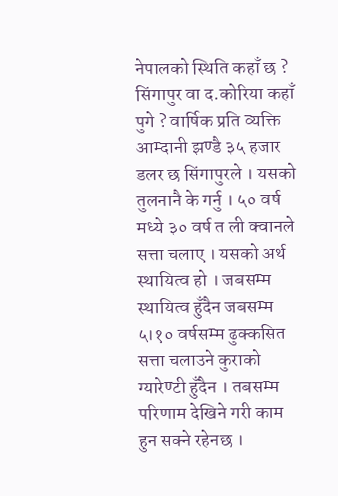नेपालको स्थिति कहाँ छ ? सिंगापुर वा द.कोरिया कहाँ पुगे ? वार्षिक प्रति व्यक्ति आम्दानी झण्डै ३५ हजार डलर छ सिंगापुरले । यसको तुलनानै के गर्नु । ५० वर्ष मध्ये ३० वर्ष त ली क्वानले सत्ता चलाए । यसको अर्थ स्थायित्व हो । जबसम्म स्थायित्व हुँदैन जबसम्म ५।१० वर्षसम्म ढुक्कसित सत्ता चलाउने कुराको ग्यारेण्टी हुँदैन । तबसम्म परिणाम देखिने गरी काम हुन सक्ने रहेनछ ।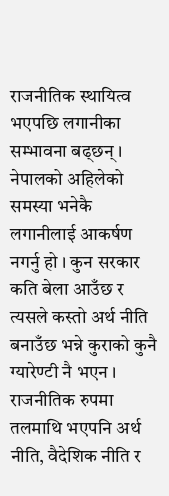राजनीतिक स्थायित्व भएपछि लगानीका सम्भावना बढ्छन् । नेपालको अहिलेको समस्या भनेकै लगानीलाई आकर्षण नगर्नु हो । कुन सरकार कति बेला आउँछ र त्यसले कस्तो अर्थ नीति बनाउँछ भन्ने कुराको कुनै ग्यारेण्टी नै भएन । राजनीतिक रुपमा तलमाथि भएपनि अर्थ नीति, वैदेशिक नीति र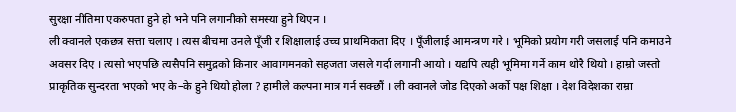सुरक्षा नीतिमा एकरुपता हुने हो भने पनि लगानीको समस्या हुने थिएन ।
ली क्वानले एकछत्र सत्ता चलाए । त्यस बीचमा उनले पूँजी र शिक्षालाई उच्च प्राथमिकता दिए । पूँजीलाई आमन्त्रण गरे । भूमिको प्रयोग गरी जसलाई पनि कमाउने अवसर दिए । त्यसो भएपछि त्यसैपनि समुद्रको किनार आवागमनको सहजता जसले गर्दा लगानी आयो । यद्यपि त्यही भूमिमा गर्ने काम थोरै थियो । हाम्रो जस्तो प्राकृतिक सुन्दरता भएको भए के–के हुने थियो होला ? हामीले कल्पना मात्र गर्न सक्छौं । ली क्वानले जोड दिएको अर्को पक्ष शिक्षा । देश विदेशका राम्रा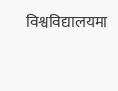विश्वविद्यालयमा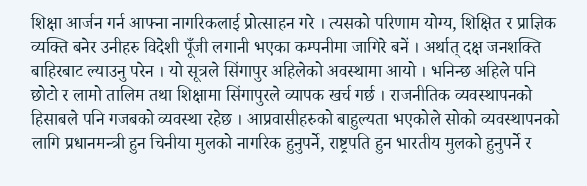शिक्षा आर्जन गर्न आफ्ना नागरिकलाई प्रोत्साहन गरे । त्यसको परिणाम योग्य, शिक्षित र प्राज्ञिक व्यक्ति बनेर उनीहरु विदेशी पूँजी लगानी भएका कम्पनीमा जागिरे बनें । अर्थात् दक्ष जनशक्ति बाहिरबाट ल्याउनु परेन । यो सूत्रले सिंगापुर अहिलेको अवस्थामा आयो । भनिन्छ अहिले पनि छोटो र लामो तालिम तथा शिक्षामा सिंगापुरले व्यापक खर्च गर्छ । राजनीतिक व्यवस्थापनको हिसाबले पनि गजबको व्यवस्था रहेछ । आप्रवासीहरुको बाहुल्यता भएकोले सोको व्यवस्थापनको लागि प्रधानमन्त्री हुन चिनीया मुलको नागरिक हुनुपर्ने, राष्ट्रपति हुन भारतीय मुलको हुनुपर्ने र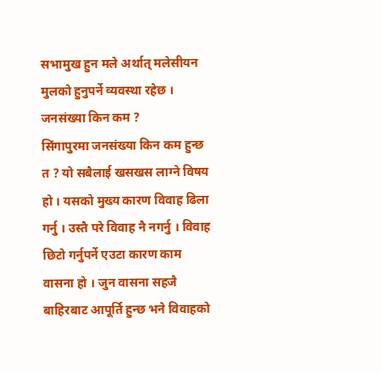सभामुख हुन मले अर्थात् मलेसीयन मुलको हुनुपर्ने व्यवस्था रहेछ ।
जनसंख्या किन कम ?
सिंगापुरमा जनसंख्या किन कम हुन्छ त ? यो सबैलाई खसखस लाग्ने विषय हो । यसको मुख्य कारण विवाह ढिला गर्नु । उस्तै परे विवाह नै नगर्नु । विवाह छिटो गर्नुपर्ने एउटा कारण काम वासना हो । जुन वासना सहजै बाहिरबाट आपूर्ति हुन्छ भने विवाहको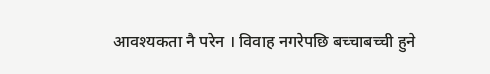आवश्यकता नै परेन । विवाह नगरेपछि बच्चाबच्ची हुने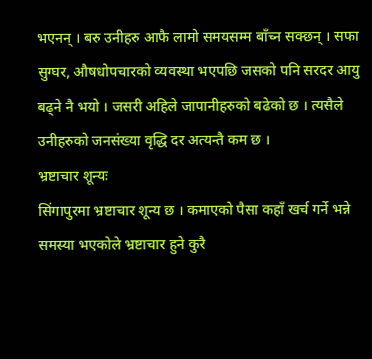भएनन् । बरु उनीहरु आफै लामो समयसम्म बाँच्न सक्छन् । सफा सुग्घर, औषधोपचारको व्यवस्था भएपछि जसको पनि सरदर आयु बढ्ने नै भयो । जसरी अहिले जापानीहरुको बढेको छ । त्यसैले उनीहरुको जनसंख्या वृद्धि दर अत्यन्तै कम छ ।
भ्रष्टाचार शून्यः
सिंगापुरमा भ्रष्टाचार शून्य छ । कमाएको पैसा कहाँ खर्च गर्ने भन्ने समस्या भएकोले भ्रष्टाचार हुने कुरै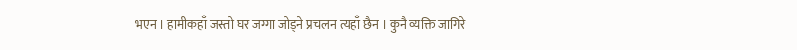भएन । हामीकहाँ जस्तो घर जग्गा जोड्ने प्रचलन त्यहाँ छैन । कुनै व्यक्ति जागिरे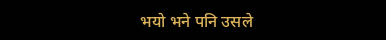भयो भने पनि उसले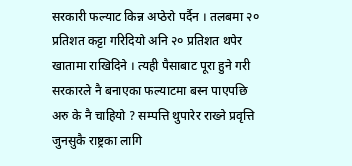सरकारी फल्याट किन्न अप्ठेरो पर्दैन । तलबमा २० प्रतिशत कट्टा गरिदियो अनि २० प्रतिशत थपेर खातामा राखिदिने । त्यही पैसाबाट पूरा हुने गरी सरकारले नै बनाएका फल्याटमा बस्न पाएपछि अरु के नै चाहियो ? सम्पत्ति थुपारेर राख्ने प्रवृत्ति जुनसुकै राष्ट्रका लागि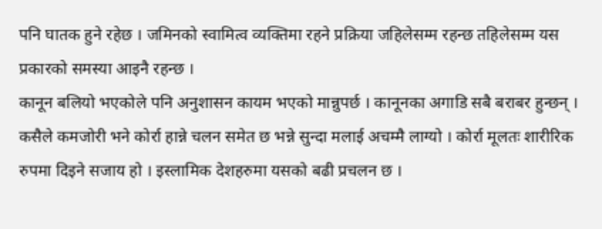पनि घातक हुने रहेछ । जमिनको स्वामित्व व्यक्तिमा रहने प्रक्रिया जहिलेसम्म रहन्छ तहिलेसम्म यस प्रकारको समस्या आइनै रहन्छ ।
कानून बलियो भएकोले पनि अनुशासन कायम भएको मान्नुपर्छ । कानूनका अगाडि सबै बराबर हुन्छन् । कसैले कमजोरी भने कोर्रा हान्ने चलन समेत छ भन्ने सुन्दा मलाई अचम्मै लाग्यो । कोर्रा मूलतः शारीरिक रुपमा दिइने सजाय हो । इस्लामिक देशहरुमा यसको बढी प्रचलन छ ।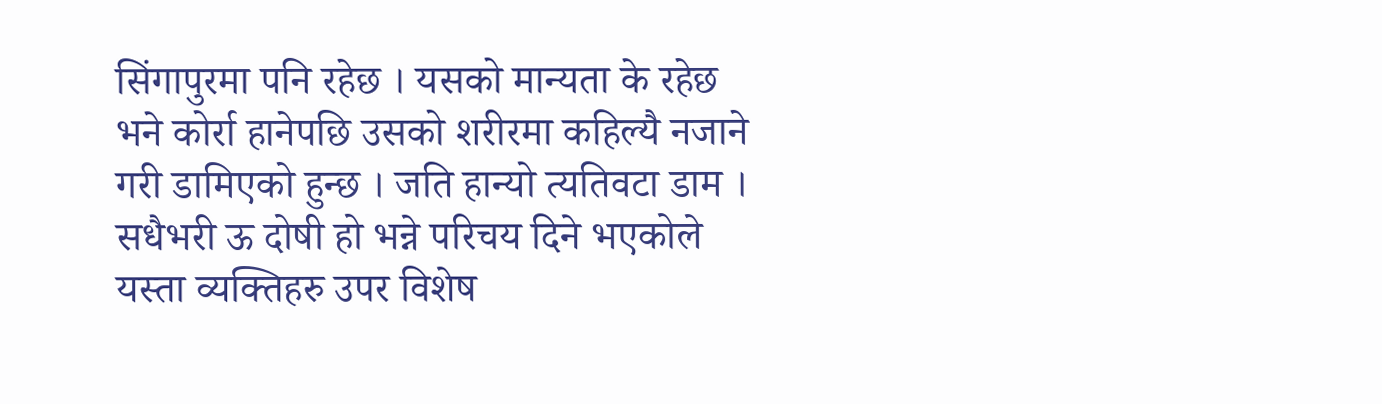सिंगापुरमा पनि रहेछ । यसको मान्यता के रहेछ भने कोर्रा हानेपछि उसको शरीरमा कहिल्यै नजाने गरी डामिएको हुन्छ । जति हान्यो त्यतिवटा डाम । सधैभरी ऊ दोषी हो भन्ने परिचय दिने भएकोले यस्ता व्यक्तिहरु उपर विशेष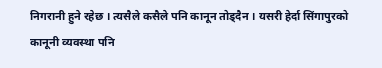निगरानी हुने रहेछ । त्यसैले कसैले पनि कानून तोड्दैन । यसरी हेर्दा सिंगापुरको कानूनी व्यवस्था पनि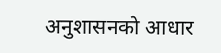अनुशासनको आधार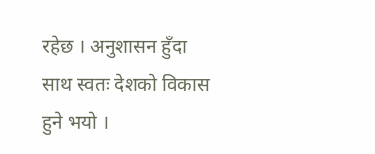रहेछ । अनुशासन हुँदा साथ स्वतः देशको विकास हुने भयो ।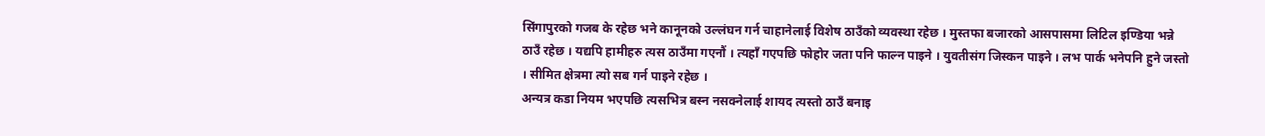सिंगापुरको गजब के रहेछ भने कानूनको उल्लंघन गर्न चाहानेलाई विशेष ठाउँको व्यवस्था रहेछ । मुस्तफा बजारको आसपासमा लिटिल इण्डिया भन्ने ठाउँ रहेछ । यद्यपि हामीहरु त्यस ठाउँमा गएनौं । त्यहाँ गएपछि फोहोर जता पनि फाल्न पाइने । युवतीसंग जिस्कन पाइने । लभ पार्क भनेपनि हुने जस्तो । सीमित क्षेत्रमा त्यो सब गर्न पाइने रहेछ ।
अन्यत्र कडा नियम भएपछि त्यसभित्र बस्न नसक्नेलाई शायद त्यस्तो ठाउँ बनाइ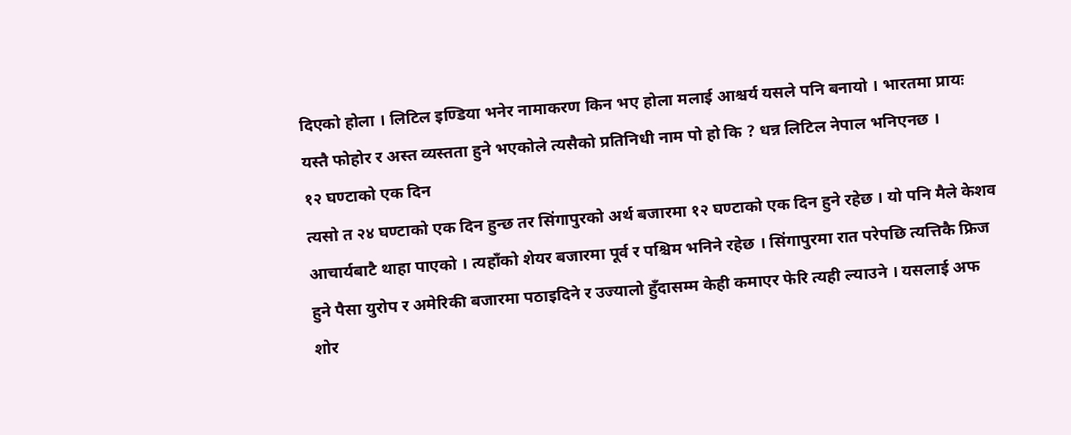दिएको होला । लिटिल इण्डिया भनेर नामाकरण किन भए होला मलाई आश्चर्य यसले पनि बनायो । भारतमा प्रायः यस्तै फोहोर र अस्त व्यस्तता हुने भएकोले त्यसैको प्रतिनिधी नाम पो हो कि ? धन्न लिटिल नेपाल भनिएनछ ।
१२ घण्टाको एक दिन
त्यसो त २४ घण्टाको एक दिन हुन्छ तर सिंगापुरको अर्थ बजारमा १२ घण्टाको एक दिन हुने रहेछ । यो पनि मैले केशव आचार्यबाटै थाहा पाएको । त्यहाँको शेयर बजारमा पूर्व र पश्चिम भनिने रहेछ । सिंगापुरमा रात परेपछि त्यत्तिकै फ्रिज हुने पैसा युरोप र अमेरिकी बजारमा पठाइदिने र उज्यालो हुँदासम्म केही कमाएर फेरि त्यही ल्याउने । यसलाई अफ शोर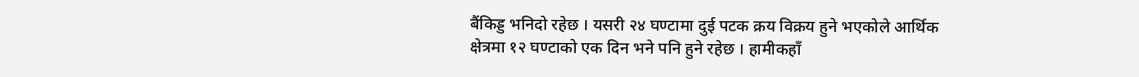बैंकिड्ड भनिदो रहेछ । यसरी २४ घण्टामा दुई पटक क्रय विक्रय हुने भएकोले आर्थिक क्षेत्रमा १२ घण्टाको एक दिन भने पनि हुने रहेछ । हामीकहाँ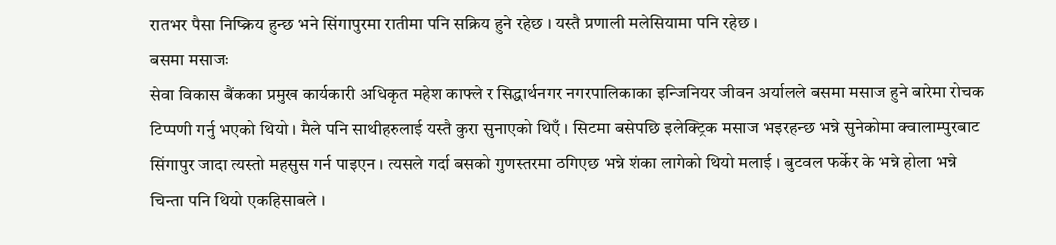रातभर पैसा निष्क्रिय हुन्छ भने सिंगापुरमा रातीमा पनि सक्रिय हुने रहेछ । यस्तै प्रणाली मलेसियामा पनि रहेछ ।
बसमा मसाजः
सेवा विकास बैंकका प्रमुख कार्यकारी अधिकृत महेश काफ्ले र सिद्धार्थनगर नगरपालिकाका इन्जिनियर जीवन अर्यालले बसमा मसाज हुने बारेमा रोचक टिप्पणी गर्नु भएको थियो । मैले पनि साथीहरुलाई यस्तै कुरा सुनाएको थिएँ । सिटमा बसेपछि इलेक्ट्रिक मसाज भइरहन्छ भन्ने सुनेकोमा क्वालाम्पुरबाट सिंगापुर जादा त्यस्तो महसुस गर्न पाइएन । त्यसले गर्दा बसको गुणस्तरमा ठगिएछ भन्ने शंका लागेको थियो मलाई । बुटवल फर्केर के भन्ने होला भन्ने चिन्ता पनि थियो एकहिसाबले ।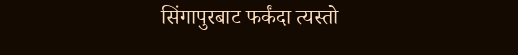सिंगापुरबाट फर्कंदा त्यस्तो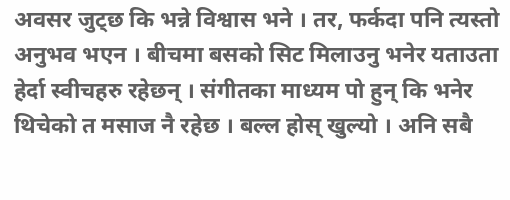अवसर जुट्छ कि भन्ने विश्वास भने । तर, फर्कदा पनि त्यस्तो अनुभव भएन । बीचमा बसको सिट मिलाउनु भनेर यताउता हेर्दा स्वीचहरु रहेछन् । संगीतका माध्यम पो हुन् कि भनेर थिचेको त मसाज नै रहेछ । बल्ल होस् खुल्यो । अनि सबै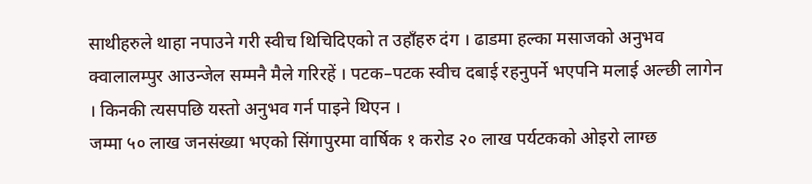साथीहरुले थाहा नपाउने गरी स्वीच थिचिदिएको त उहाँहरु दंग । ढाडमा हल्का मसाजको अनुभव क्वालालम्पुर आउन्जेल सम्मनै मैले गरिरहें । पटक–पटक स्वीच दबाई रहनुपर्ने भएपनि मलाई अल्छी लागेन । किनकी त्यसपछि यस्तो अनुभव गर्न पाइने थिएन ।
जम्मा ५० लाख जनसंख्या भएको सिंगापुरमा वार्षिक १ करोड २० लाख पर्यटकको ओइरो लाग्छ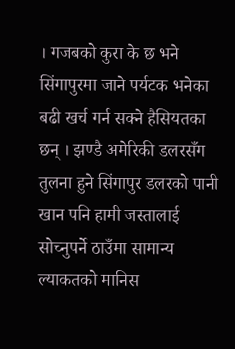। गजबको कुरा के छ भने सिंगापुरमा जाने पर्यटक भनेका बढी खर्च गर्न सक्ने हैसियतका छन् । झण्डै अमेरिकी डलरसँग तुलना हुने सिंगापुर डलरको पानी खान पनि हामी जस्तालाई सोच्नुपर्ने ठाउँमा सामान्य ल्याकतको मानिस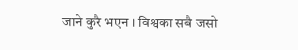जाने कुरै भएन । विश्वका सबै जसो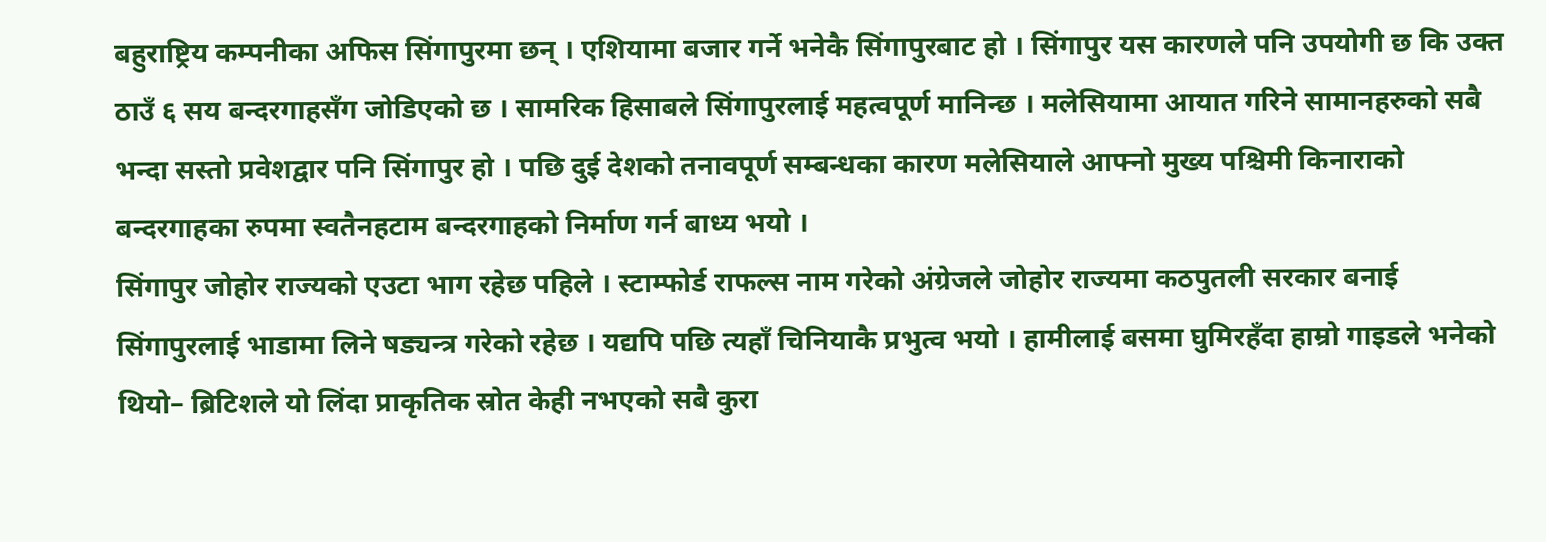बहुराष्ट्रिय कम्पनीका अफिस सिंगापुरमा छन् । एशियामा बजार गर्ने भनेकै सिंगापुरबाट हो । सिंगापुर यस कारणले पनि उपयोगी छ कि उक्त ठाउँ ६ सय बन्दरगाहसँग जोडिएको छ । सामरिक हिसाबले सिंगापुरलाई महत्वपूर्ण मानिन्छ । मलेसियामा आयात गरिने सामानहरुको सबै भन्दा सस्तो प्रवेशद्वार पनि सिंगापुर हो । पछि दुई देशको तनावपूर्ण सम्बन्धका कारण मलेसियाले आफ्नो मुख्य पश्चिमी किनाराको बन्दरगाहका रुपमा स्वतैनहटाम बन्दरगाहको निर्माण गर्न बाध्य भयो ।
सिंगापुर जोहोर राज्यको एउटा भाग रहेछ पहिले । स्टाम्फोर्ड राफल्स नाम गरेको अंग्रेजले जोहोर राज्यमा कठपुतली सरकार बनाई सिंगापुरलाई भाडामा लिने षड्यन्त्र गरेको रहेछ । यद्यपि पछि त्यहाँ चिनियाकै प्रभुत्व भयो । हामीलाई बसमा घुमिरहँदा हाम्रो गाइडले भनेको थियो– ब्रिटिशले यो लिंदा प्राकृतिक स्रोत केही नभएको सबै कुरा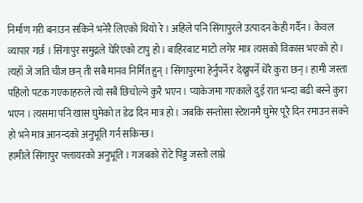निर्माण गरी बनाउन सकिने भनेरै लिएको थियो रे । अहिले पनि सिंगापुरले उत्पादन केही गर्दैन । केवल व्यापार गर्छ । सिंगापुर समुद्रले घेरिएको टापु हो । बाहिरबाट माटो लगेर मात्र त्यसको विकास भएको हो । त्यहाँ जे जति चीज छन् ती सबै मानव निर्मित हुन् । सिंगापुरमा हेर्नुपर्ने र देख्नुपर्ने धेरै कुरा छन् । हामी जस्ता पहिलो पटक गएकाहरुले त्यो सबै छिचोल्ने कुरै भएन । प्याकेजमा गएकाले दुई रात भन्दा बढी बस्ने कुरा भएन । त्यसमा पनि खास घुमेको त डेढ दिन मात्र हो । जबकि सन्तोसा स्टेशनमै घुमेर पूरै दिन रमाउन सक्ने हो भने मात्र आनन्दको अनुभूति गर्न सकिन्छ ।
हामीले सिंगापुर फ्लायरको अनुभूति । गजबको रोटे पिड्ड जस्तो लाग्ने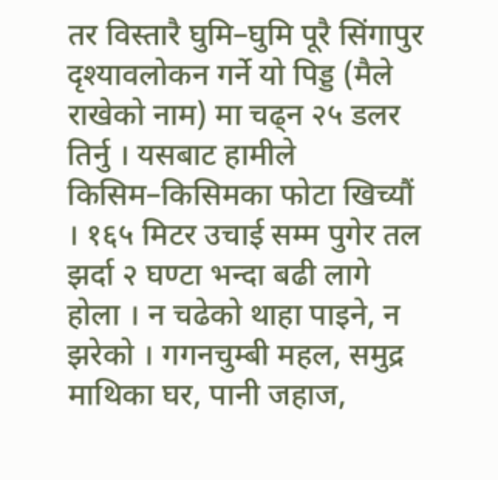तर विस्तारै घुमि–घुमि पूरै सिंगापुर दृश्यावलोकन गर्ने यो पिड्ड (मैले राखेको नाम) मा चढ्न २५ डलर तिर्नु । यसबाट हामीले किसिम–किसिमका फोटा खिच्यौं । १६५ मिटर उचाई सम्म पुगेर तल झर्दा २ घण्टा भन्दा बढी लागे होला । न चढेको थाहा पाइने, न झरेको । गगनचुम्बी महल, समुद्र माथिका घर, पानी जहाज,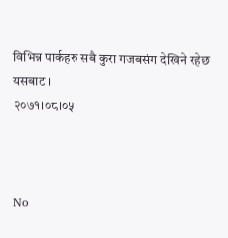विभिन्न पार्कहरु सबै कुरा गजबसंग देखिने रहेछ यसबाट ।
२०७१।०८।०५



No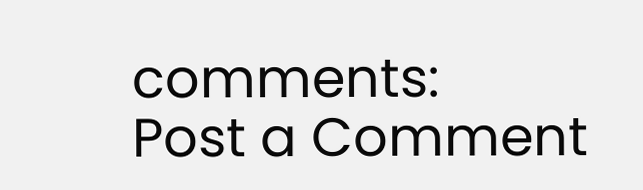comments:
Post a Comment